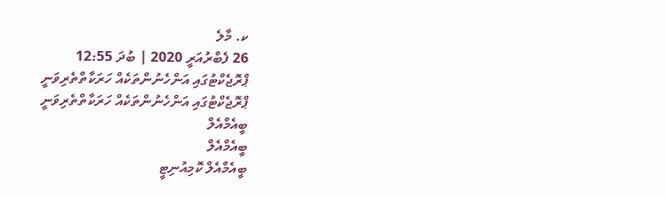ކ. މާލެ
26 ފެބްރުއަރީ 2020 | ބުދަ 12:55
ޕްރޮޖެކްޓުގައި އަންހެނުންތަކެއް ހަރަކާތްތެރިވަނީ
ޕްރޮޖެކްޓުގައި އަންހެނުންތަކެއް ހަރަކާތްތެރިވަނީ
ބީއެމްއެލް
ބީއެމްއެލް
ބީއެމްއެލް ކޮމިއުނިޓީ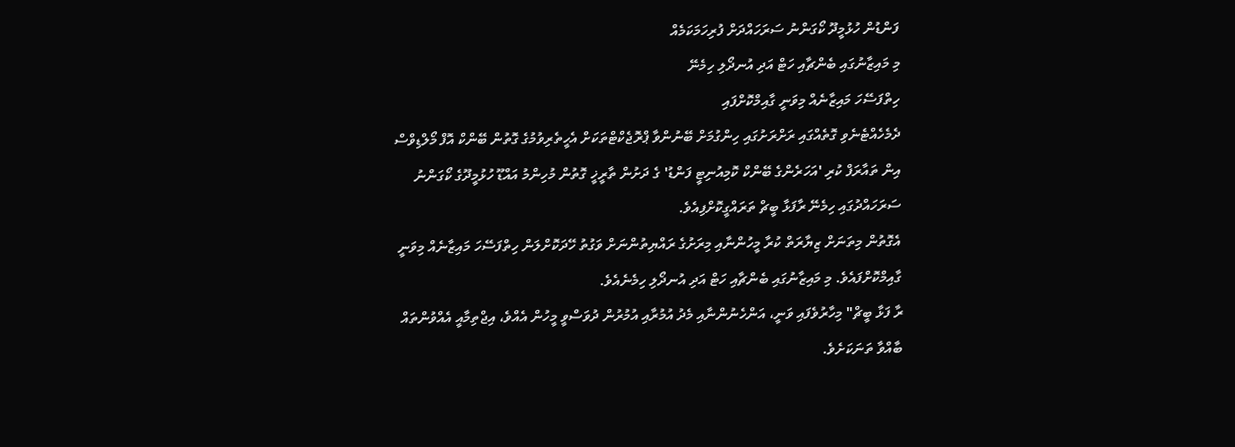ފަންޑުން ހުޅުމީދޫ ކޯގަންނު ސަރަހައްދަށް ފުރިހަމަކަމެއް
މި މައިޒާނުގައި ބެންޗާއި ހަޓް އަދި އުނދޯލި ހިމެނޭ
ހިތްފަސޭހަ މައިޒާނެއް މިވަނީ ގާއިމްކޮށްފައި
ދެމެހެއްޓެނެވި ގޮތެއްގައި ރަށްރަށުގައި ހިންގުމަށް ބޭނުންވާ ޕްރޮޖެކްޓްތަކަށް އެހީތެރިވުމުގެ ގޮތުން ބޭންކް އޮފް މޯލްޑިވްސް އިން ތައާރަފް ކުރި 'އަހަރެންގެ ބޭންކް ކޮމިއުނިޓީ ފަންޑު' ގެ ދަށުން ތާރީޚީ ގޮތުން މުހިންމު އައްޑޫ ހުޅުމީދޫގެ ކޯގަންނު ސަރަހައްދުގައި ހިމެނޭ ރާފަޅާ ބީޗް ތަރައްގީކޮށްފިއެވެ.
އެގޮތުން މިތަނަށް ޒިޔާރަތް ކުރާ މީހުންނާއި މިރަށުގެ ރައްޔިތުންނަށް ވަގުތު ހޭދަކޮށްލަން ހިތްފަސޭހަ މައިޒާނެއް މިވަނީ ގާއިމްކޮށްފައެވެ. މި މައިޒާނުގައި ބެންޗާއި ހަޓް އަދި އުނދޯލި ހިމެނެއެވެ.
ރާ ފަޅާ ބީޗް" މިހާރުވެފައި ވަނީ، އަންހެނުންނާއި މެދު އުމުރާއި އުމުރުން ދުވަސްވީ މީހުން އެއްވެ، އިޖްތިމާއީ އެއްވުންތައް ބާއްވާ ތަނަކަށެވެ.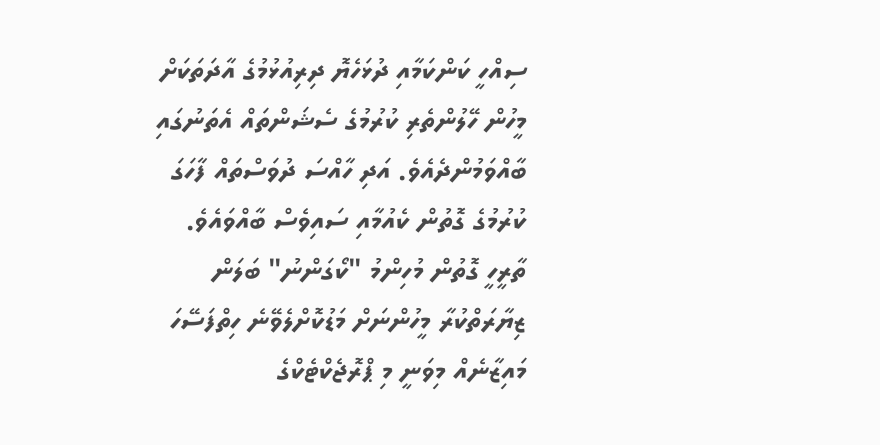ސިއްހީ ކަންކަމާއި ދުޅަހެޔޮ ދިރިއުޅުމުގެ އާދަތަކަށް މީހުން ހޭލުންތެރި ކުރުމުގެ ސެޝަންތައް އެތަނުގައި ބާއްވަމުންދެއެވެ. އަދި ހާއްސަ ދުވަސްތައް ފާހަގަ ކުރުމުގެ ގޮތުން ކެއުމާއި ސައިވެސް ބާއްވައެވެ.
ތާރީހީ ގޮތުން މުހިންމު "ކޯގަންނު" ބަލަން ޒިޔާރަތްކުރާ މީހުންނަށް މަޑުކޮށްލެވޭނެ ހިތްފަސޭހަ މައިޒާނެއް މިވަނީ މި ޕްރޮޖެކްޓެކްގެ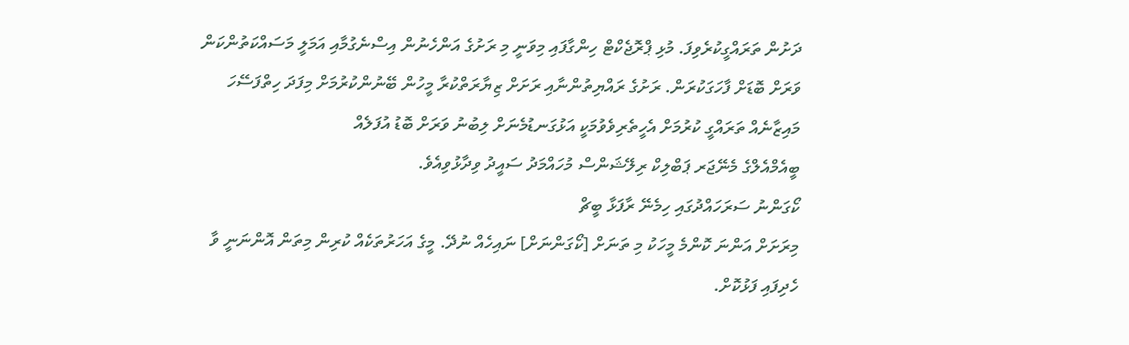ދަށުން ތަރައްގީކުރެވިފަ. މުޅި ޕްރޮޖެކްޓް ހިންގާފައި މިވަނީ މި ރަށުގެ އަންހެނުން އިސްނެގުމާއި އަމަލީ މަސައްކަތުންކަން ވަރަށް ބޮޑަށް ފާހަގަކުރަން. ރަށުގެ ރައްޔިތުންނާއި ރަށަށް ޒިޔާރަތްކުރާ މީހުން ބޭނުންކުރުމަށް މިފަދަ ހިތްފަސޭހަ މައިޒާނެއް ތަރައްގީ ކުރުމަށް އެހީތެރިވެވުމަކީ އަޅުގަނޑުމެނަށް ލިބުނު ވަރަށް ބޮޑު އުފަލެއް
ބީއެމްއެލްގެ މެނޭޖަރ ޕަބްލިކް ރިލޭޝަންސް މުހައްމަދު ސައީދު ވިދާޅުވިއެވެ.
ކޯގަންނު ސަރަހައްދުގައި ހިމެނޭ ރާފަޅާ ބީޗް
މިރަށަށް އަންނަ ކޮންމެ މީހަކު މި ތަނަށް [ކޯގަންނަށް] ނައިހެއް ނުދޭ. މީގެ އަހަރުތަކެއް ކުރިން މިތަން އޮންނަނީ ވާ ހެދިފައި ފަޅުކޮށް.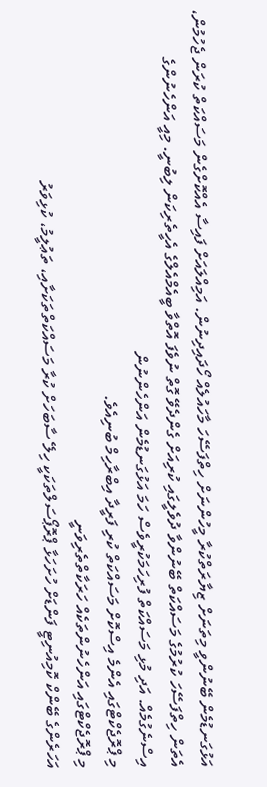އަޅުގަނޑުމެން ބޭނުންވީ މިތަނަށް ޒިޔާރަތްކުރާ މީހުންނަށް ހިތްފަސޭހަ މާހައުލެއް ހޯދައިދިނުން. އަމިއްލައަށް ފައިސާ އެއްކޮށްގެން މަސައްކަތް ކުރަން ޖެހުމުން، އެތަން ހިތްފަސޭހަ ކުރުމުގެ މަސައްކަތް ބޭނުންވާ ދުވެލީގައި ކުރިއަށް ގެންދެވޭ ގޮތް ނުވެފަ އޮތްވާ ބީއެމްއެލްގެ އެހީތެރިކަން ލިބުނީ. މިއީ އަންހެނުންގެ އިސްނެގުމެއް. އަދި މުޅި މަސައްކަތް ފުރިހަމަކުރީވެސް ހަމަ އަޅުގަނޑުމެން އަންހެންނުން
މި ޕްރޮޖެކްޓްގައި އެންމެ އިސްކޮށް މަސައްކަތް ކުރި ފަރީދާ އިބްރާހިމް ބުނިއެވެ.
މި ޕްރޮޖެކްޓްގައި އަންހެނުންތަކެއް ހަރަކާތްތެރިވަނީ
އަހަރެންގެ ބޭންކް ކޮމިއުނިޓީ ފަންޑަށް ހުށަހަޅާ ޕްރޮޕޯސަލްތަކަކީ ހިލޭ ސާބަހަށް ކުރާ މަސައްކަތްތަކަށާއި، ތަޢުލީމު، ކުޅިވަރު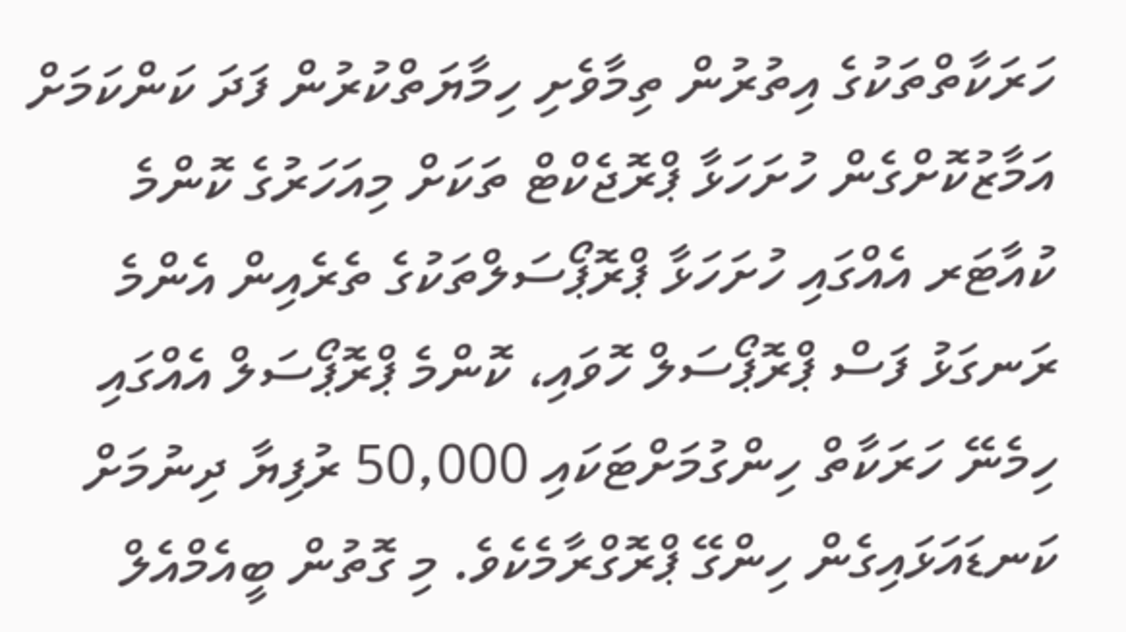ހަރަކާތްތަކުގެ އިތުރުން ތިމާވެށި ހިމާޔަތްކުރުން ފަދަ ކަންކަމަށް އަމާޒުކޮށްގެން ހުށަހަޅާ ޕްރޮޖެކްޓް ތަކަށް މިއަހަރުގެ ކޮންމެ ކުއާޓަރ އެއްގައި ހުށަހަޅާ ޕްރޮޕޯސަލްތަކުގެ ތެރެއިން އެންމެ ރަނގަޅު ފަސް ޕްރޮޕޯސަލް ހޮވައި، ކޮންމެ ޕްރޮޕޯސަލް އެއްގައި ހިމެނޭ ހަރަކާތް ހިންގުމަށްޓަކައި 50,000 ރުފިޔާ ދިނުމަށް ކަނޑައަޅައިގެން ހިންގޭ ޕްރޮގްރާމެކެވެ. މި ގޮތުން ބީއެމްއެލް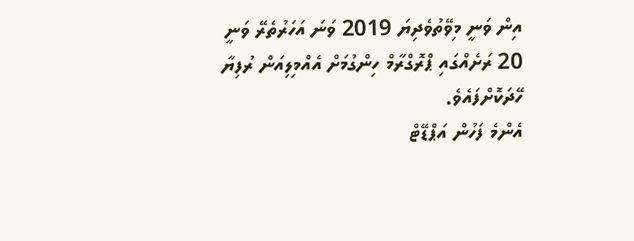އިން ވަނީ މިވޭތުވެދިޔަ 2019 ވަނަ އަހަރުތެރޭ ވަނީ 20 ރަށެއްގައި ޕްރޮގްރާމް ހިންގުމަށް އެއްމިލިއަން ރުފިޔާ ހޭދަކޮށްފައެވެ.
އެންމެ ފަހުން އަޕްޑޭޓް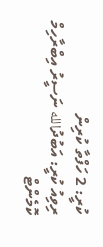ކުރީ: 2 ހަފްތާ ކުރިން
ރިވިއު ކުރީ: އަބުދުالله ނަސީރު އިބްރާހިމް
ކޮމެންޓް